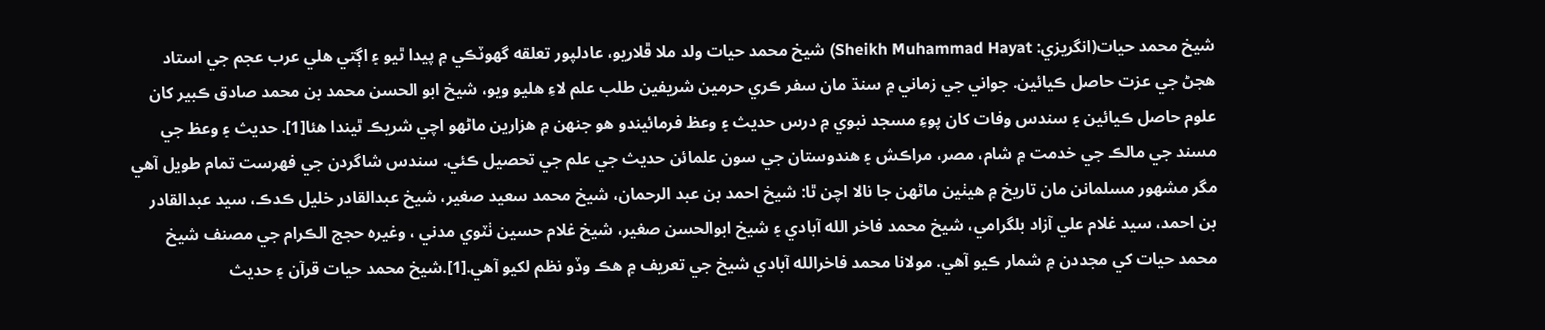شيخ محمد حيات(انگريزي: Sheikh Muhammad Hayat) شيخ محمد حيات ولد ملا ڦلاريو، عادلپور تعلقه گهوٽڪي ۾ پيدا ٿيو ۽ اڳتي ھلي عرب عجم جي استاد ھجڻ جي عزت حاصل ڪيائين. جواني جي زماني ۾ سنڌ مان سفر ڪري حرمين شريفين طلب علم لاءِ ھليو ويو، شيخ ابو الحسن محمد بن محمد صادق ڪبير کان علوم حاصل ڪيائين ۽ سندس وفات کان پوءِ مسجد نبوي ۾ درس حديث ۽ وعظ فرمائيندو ھو جنهن ۾ ھزارين ماڻهو اچي شريڪ ٿيندا ھئا[1]. حديث ۽ وعظ جي مسند جي مالڪ جي خدمت ۾ شام، مصر، مراڪش ۽ ھندوستان جي سون علمائن حديث جي علم جي تحصيل ڪئي. سندس شاگردن جي فهرست تمام طويل آهي مگر مشهور مسلمانن مان تاريخ ۾ ھيٺين ماڻهن جا نالا اچن ٿا: شيخ احمد بن عبد الرحمان، شيخ محمد سعيد صغير، شيخ عبدالقادر خليل ڪدڪ، سيد عبدالقادر بن احمد، سيد غلام علي آزاد بلگرامي، شيخ محمد فاخر الله آبادي ۽ شيخ ابوالحسن صغير، شيخ غلام حسين ٺٽوي مدني ، وغيره حجج الڪرام جي مصنف شيخ محمد حيات کي مجددن ۾ شمار ڪيو آھي. مولانا محمد فاخرالله آبادي شيخ جي تعريف ۾ ھڪ وڏو نظم لکيو آھي.[1].شيخ محمد حيات قرآن ۽ حديث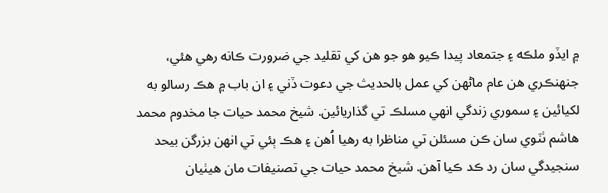۾ ايڏو ملڪه ۽ جتمعاد پيدا ڪيو ھو جو ھن کي تقليد جي ضرورت ڪانه رھي ھئي، جنهنڪري ھن عام ماڻهن کي عمل بالحديث جي دعوت ڏني ۽ ان باب ۾ ھڪ رسالو به لکيائين ۽ سموري زندگي انهي مسلڪ تي گذاريائين. شيخ محمد حيات جا مخدوم محمد ھاشم ٺٽوي سان ڪن مسئلن تي مناظرا به رهيا اُھن ۽ ھڪ ٻئي تي انهن بزرگن بيحد سنجيدگي سان رد ڪد ڪيا آھن. شيخ محمد حيات جي تصنيفات مان ھيٺيان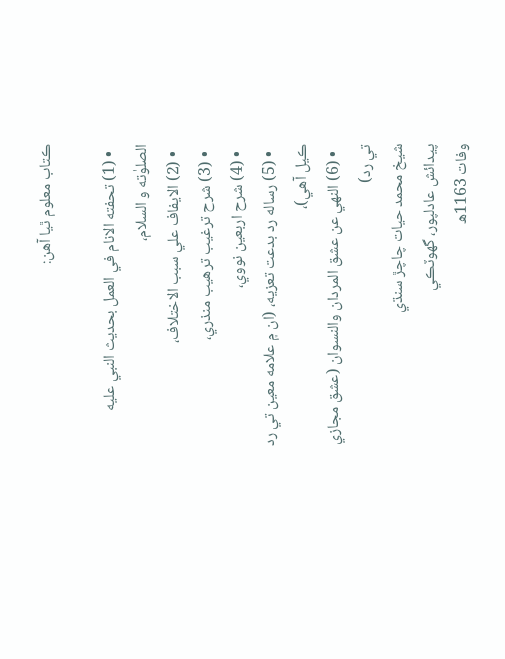ڪتاب معلوم ٿيا آھن:

  • (1) تحفته الانام في العمل بحديث النبي عليه الصلوٰته و السلام،
  • (2) الايفاف علي سبب الاختلاف،
  • (3) شرح ترغيب ترھيب منذري،
  • (4) شرح اربعين نووي،
  • (5) رساله رد بدعت تعزيه، (ان ۾ علامه معين تي رد ڪيل آھي)،
  • (6) النهي عن عشق المردان والنسوان (عشق مجازي تي رد)
شيخ محمد حيات چاچڙ سنڌي
پيدائش عادلپور، گھوٽڪي
وفات 1163ھ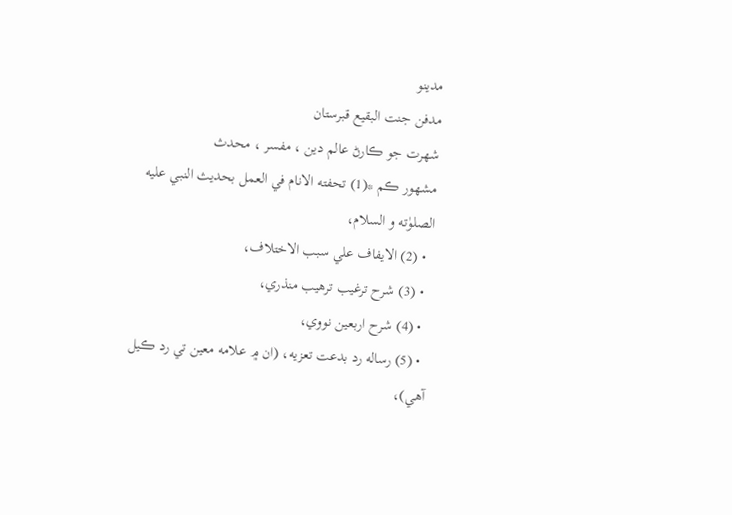مدينو
مدفن جنت البقيع قبرستان
شھرت جو ڪارڻ عالم دين ، مفسر ، محدث
مشھور ڪم *(1) تحفته الانام في العمل بحديث النبي عليه الصلوٰته و السلام،
  • (2) الايفاف علي سبب الاختلاف،
  • (3) شرح ترغيب ترھيب منذري،
  • (4) شرح اربعين نووي،
  • (5) رساله رد بدعت تعزيه، (ان ۾ علامه معين تي رد ڪيل آھي)،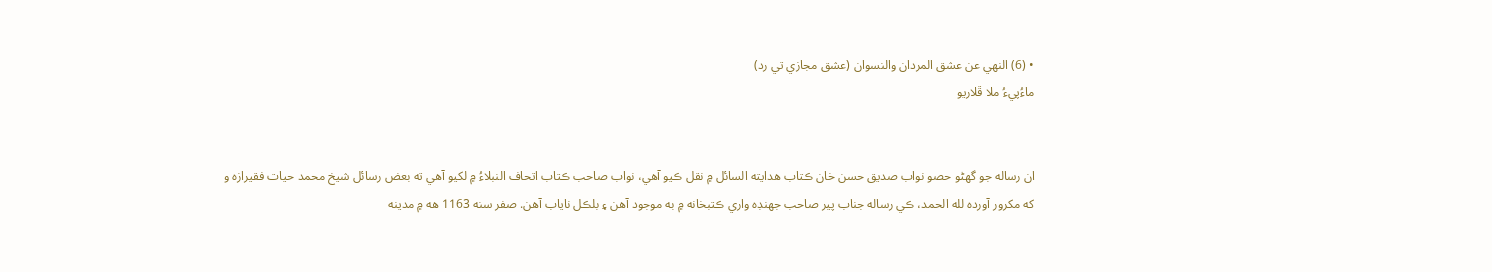• (6) النهي عن عشق المردان والنسوان (عشق مجازي تي رد)
ماءُپيءُ ملا ڦلاريو


ان رساله جو گهڻو حصو نواب صديق حسن خان ڪتاب هدايته السائل ۾ نقل ڪيو آهي، نواب صاحب ڪتاب اتحاف النبلاءُ ۾ لکيو آھي ته بعض رسائل شيخ محمد حيات فقيرازه و که مکرور آورده لله الحمد، ڪي رساله جناب پير صاحب جهنڊه واري ڪتبخانه ۾ به موجود آھن ۽ بلڪل ناياب آھن. صفر سنه 1163 ھه ۾ مدينه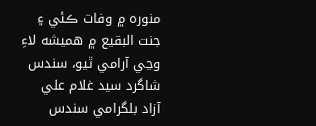منوره ۾ وفات ڪئي ۽ جنت البقيع ۾ ھميشه لاءِ وڃي آرامي ٿيو، سندس شاگرد سيد غلام علي آزاد بلگرامي سندس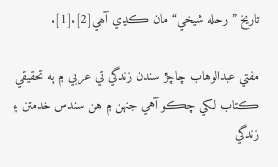تاريخ ”رحله شيخي“ مان ڪڍي آھي[2].[1].

مفتي عبدالوهاب چاچڙ سندن زندگي تي عربي ۾ ٻه تحقيقي ڪتاب لکي چڪو آهي جنهن ۾ هن سندس خدمتن ۽ زندگي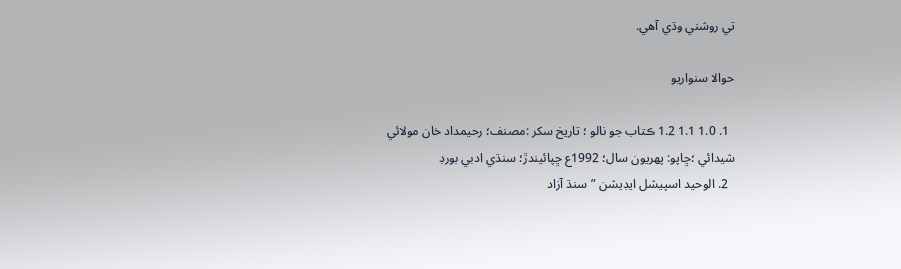تي روشني وڌي آهي.

حوالا سنواريو

  1. 1.0 1.1 1.2 ڪتاب جو نالو ؛ تاريخ سکر :مصنف؛ رحيمداد خان مولائي شيدائي ؛ڇاپو: پهريون سال؛ 1992ع ڇپائيندڙ؛ سنڌي ادبي بورڊ
  2. الوحيد اسپيشل ايڊيشن ”سنڌ آزاد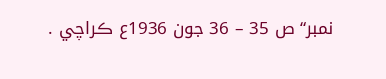نمبر“ ص 35 – 36 جون 1936ع ڪراچي .